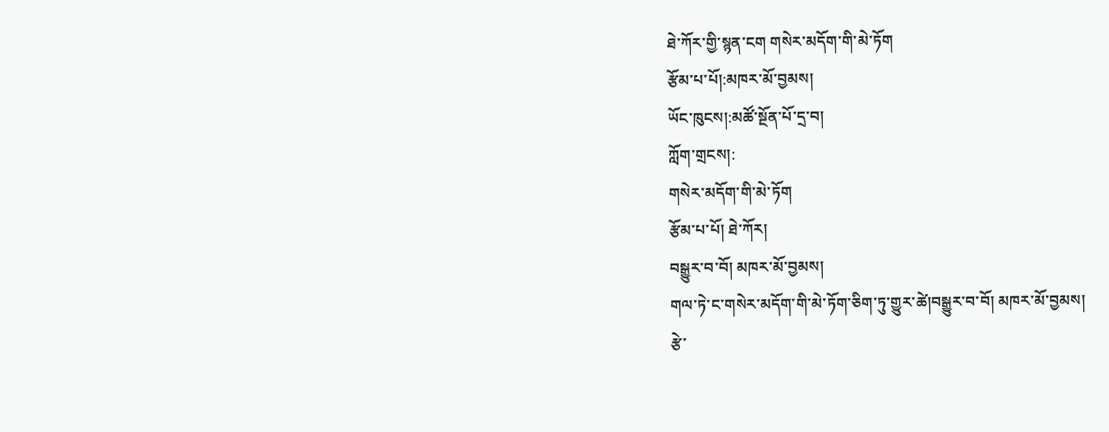ཐེ་ཀོར་གྱི་སྙན་ངག གསེར་མདོག་གི་མེ་ཏོག
རྩོམ་པ་པོ།:མཁར་མོ་བྱམས།
ཡོང་ཁུངས།:མཚོ་སྔོན་པོ་དྲ་བ།
ཀློག་གྲངས།:
གསེར་མདོག་གི་མེ་ཏོག
རྩོམ་པ་པོ། ཐེ་ཀོར།
བསྒྱུར་བ་བོ། མཁར་མོ་བྱམས།
གལ་ཏེ་ང་གསེར་མདོག་གི་མེ་ཏོག་ཅིག་ཏུ་གྱུར་ཚེ།བསྒྱུར་བ་བོ། མཁར་མོ་བྱམས།
རྩེ་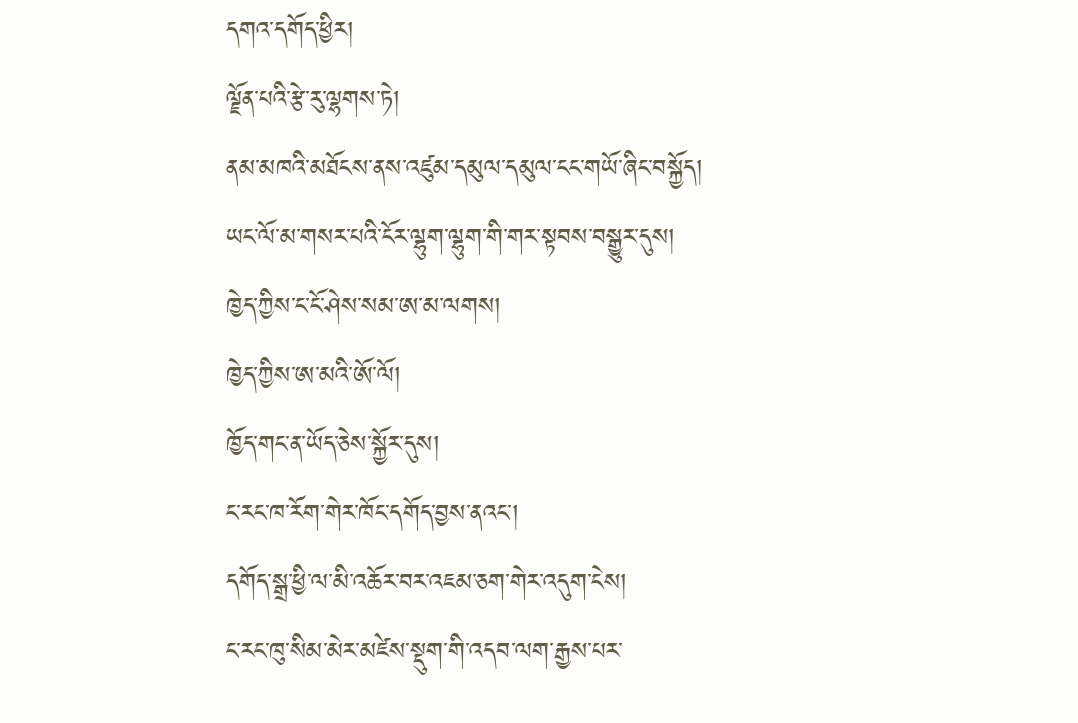དགའ་དགོད་ཕྱིར།
ལྗོན་པའི་རྩེ་རུ་ལྷགས་ཏེ།
ནམ་མཁའི་མཐོངས་ནས་འཛུམ་དམུལ་དམུལ་ངང་གཡོ་ཞིང་བསྐྱོད།
ཡང་ལོ་མ་གསར་པའི་ངོར་ལྷུག་ལྷུག་གི་གར་སྟབས་བསྒྱུར་དུས།
ཁྱེད་ཀྱིས་ང་ངོ་ཤེས་སམ་ཨ་མ་ལགས།
ཁྱེད་ཀྱིས་ཨ་མའི་ཨོ་ལོ།
ཁྱོད་གང་ན་ཡོད་ཅེས་སྐྱོར་དུས།
ང་རང་ཁ་རོག་གེར་ཁོང་དགོད་བྱས་ནའང་།
དགོད་སྒྲ་ཕྱི་ལ་མི་འཆོར་བར་འཇམ་ཅག་གེར་འདུག་ངེས།
ང་རང་ཁུ་སིམ་མེར་མཛེས་སྡུག་གི་འདབ་ལག་རྒྱས་པར་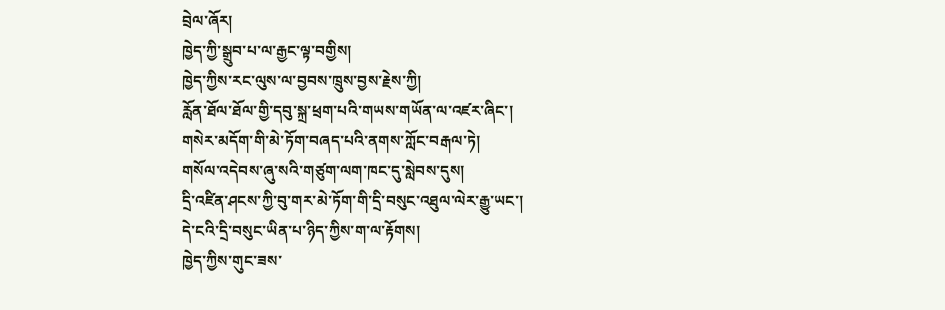བྲེལ་ཞོར།
ཁྱེད་ཀྱི་སྒྲུབ་པ་ལ་རྒྱང་ལྟ་བགྱིས།
ཁྱེད་ཀྱིས་རང་ལུས་ལ་བྱབས་ཁྲུས་བྱས་རྗེས་ཀྱི།
རློན་ཐོལ་ཐོལ་གྱི་དབུ་སྐྲ་ཕྲག་པའི་གཡས་གཡོན་ལ་འཛར་ཞིང་།
གསེར་མདོག་གི་མེ་ཏོག་བཞད་པའི་ནགས་ཀློང་བརྒལ་ཏེ།
གསོལ་འདེབས་ཞུ་སའི་གཙུག་ལག་ཁང་དུ་སླེབས་དུས།
དྲི་འཛིན་ཤངས་ཀྱི་བུ་གར་མེ་ཏོག་གི་དྲི་བསུང་འཐུལ་ལེར་རྒྱུ་ཡང་།
དེ་ངའི་དྲི་བསུང་ཡིན་པ་ཉིད་ཀྱིས་ག་ལ་རྟོགས།
ཁྱེད་ཀྱིས་གུང་ཟས་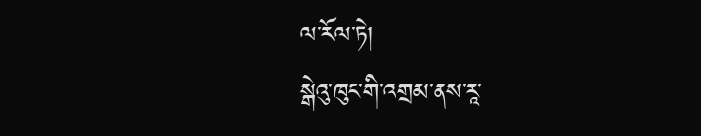ལ་རོལ་ཏེ།
སྒེའུ་ཁུང་གི་འགྲམ་ནས་རཱ་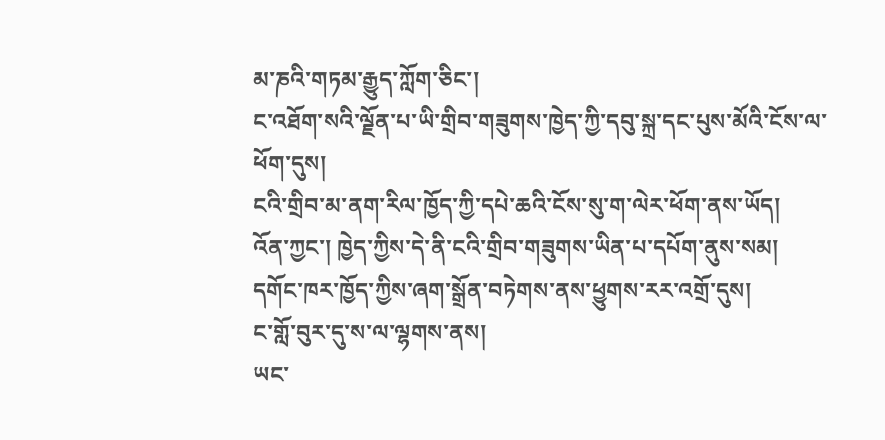མ་ཎའི་གཏམ་རྒྱུད་ཀློག་ཅིང་།
ང་འཐོག་སའི་ལྗོན་པ་ཡི་གྲིབ་གཟུགས་ཁྱེད་ཀྱི་དབུ་སྐྲ་དང་པུས་མོའི་ངོས་ལ་ཕོག་དུས།
ངའི་གྲིབ་མ་ནག་རིལ་ཁྱོད་ཀྱི་དཔེ་ཆའི་ངོས་སུ་ག་ལེར་ཕོག་ནས་ཡོད།
འོན་ཀྱང་། ཁྱེད་ཀྱིས་དེ་ནི་ངའི་གྲིབ་གཟུགས་ཡིན་པ་དཔོག་ནུས་སམ།
དགོང་ཁར་ཁྱོད་ཀྱིས་ཞག་སྒྲོན་བཏེགས་ནས་ཕྱུགས་རར་འགྲོ་དུས།
ང་གློ་བུར་དུ་ས་ལ་ལྷགས་ནས།
ཡང་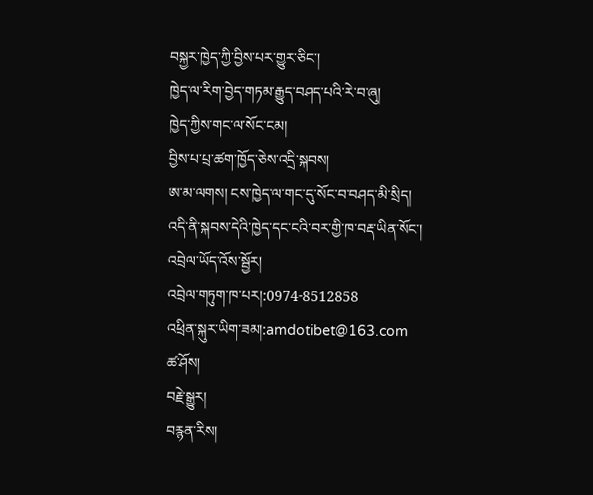བསྐྱར་ཁྱེད་ཀྱི་བྱིས་པར་གྱུར་ཅིང་།
ཁྱེད་ལ་རིག་བྱེད་གཏམ་རྒྱུད་བཤད་པའི་རེ་བ་ཞུ།
ཁྱེད་ཀྱིས་གང་ལ་སོང་ངམ།
བྱིས་པ་པྲ་ཚག་ཁྱོད་ཅེས་འདྲི་སྐབས།
ཨ་མ་ལགས། ངས་ཁྱེད་ལ་གང་དུ་སོང་བ་བཤད་མི་སྲིད།
འདི་ནི་སྐབས་དེའི་ཁྱེད་དང་ངའི་བར་གྱི་ཁ་བརྡ་ཡིན་སོང་།
འབྲེལ་ཡོད་འོས་སྦྱོར།
འབྲེལ་གཏུག་ཁ་པར།:0974-8512858
འཕྲིན་སྐུར་ཡིག་ཟམ།:amdotibet@163.com
ཚ་ཤོས།
བརྗེ་སྒྱུར།
བརྙན་རིས།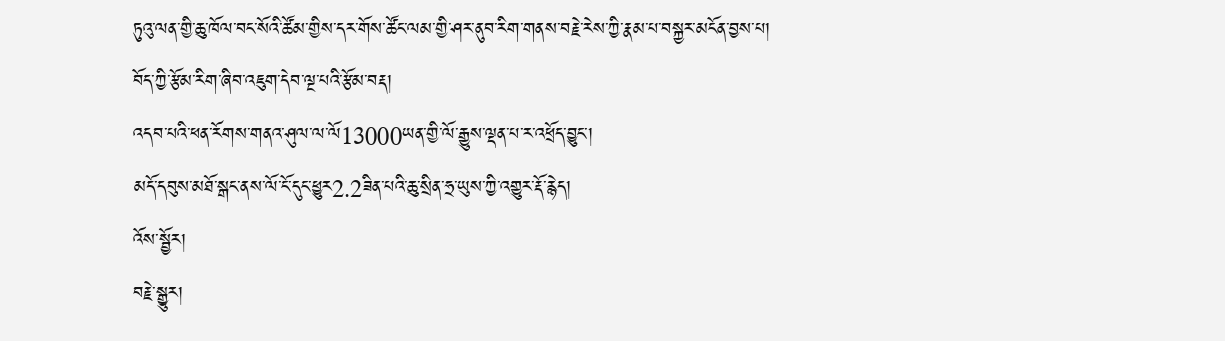ཏུའུ་ལན་གྱི་ཆུ་ཁོལ་བང་སོའི་ཚོམ་གྱིས་དར་གོས་ཚོང་ལམ་གྱི་ཤར་ནུབ་རིག་གནས་བརྗེ་རེས་ཀྱི་རྣམ་པ་བསྐྱར་མངོན་བྱས་པ།
བོད་ཀྱི་རྩོམ་རིག་ཞིབ་འཇུག་དེབ་ལྔ་པའི་རྩོམ་བརྡ།
འདབ་པའི་ཕན་རོགས་གནའ་ཤུལ་ལ་ལོ13000ཡན་གྱི་ལོ་རྒྱུས་ལྡན་པ་ར་འཕྲོད་བྱུང་།
མདོ་དབུས་མཐོ་སྒང་ནས་ལོ་ངོ་དུང་ཕྱུར2.2ཟིན་པའི་ཆུ་སྲིན་ཧྲ་ཡུས་ཀྱི་འགྱུར་རྡོ་རྙེད།
འོས་སྦྱོར།
བརྗེ་སྒྱུར།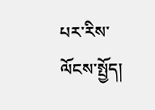པར་རིས་ལོངས་སྤྱོད།